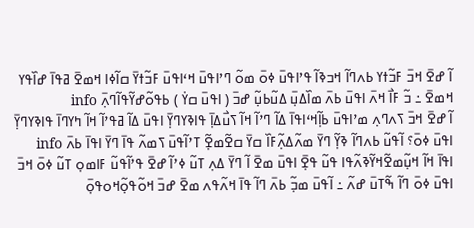ߊ߬ ߝߐ߫ ߞߏ߫ ߓߏ߬ߙߌ ߕߍߣߊ߬ ߞߏߢߊ߬ ߟߴߊߟߎ߫ ߦߋ߫ ߘߋ߬ ߣߴߊߟߎ߫ ߞߵߊߟߎ߫ ߓߏ߬ߙߌ߫ ߛߊ߬ߦߊ ߞߘߐ߫ ߥߟߊ߫ ߝߊ߰ߟߌ ߞߘߐ߫ ߸ ߏ߬ ߓߊ߯ ߞߍ߫ ߊߟߎ߫ ߕߍ߫ ߘߊ߰ߡߎ߲߫ ߡߎ߬ߕߎ߲߬ ߝߏ߫ ( ߊߟߎ߫ ߛߌ߭ ) ߕߟߋ߬ߝߌ߬ߟߊ߬ߣߍ߲߫ info
ߊ߬ ߝߐ߫ ߞߏ߫ ߖߍߣߍ߲ ߘߴߊߟߎ߫ ߕߊ߲߬ߞߵߊߟߊ߫ ߡߊ߬ ߣߴߊ߬ ߞߊ߬ ߖߎ߯ߡߊ߲߫ ߟߊߢߌߣߌ߲߫ ߊߟߎ߫ ߡߊ߬ ߥߟߴߊ߬ ߞߊ߬ ߤߌߣߊ߫ ߟߊߢߌߣߌ߲߫ ߊߟߎ߫ ߦߋ߫؟ ߊ߬ߟߎ߬ ߕߍߣߊ߬ ߢߌ߲߬ ߣߌ߫ ߘߍ߬ߡߍ߲߬ߓߊ߰ ߛߌ߫ ߛߐ߬ߘߐ߲߬ ߠߴߊ߬ߟߎ߫ ߖߘߍ߬ ߟߊ߫ ߣߌ߫ ߊߟߊ߫ ߕߍ߫ info
ߊߟߊ߫ ߞߊ߬ ߞߎ߲߬ߘߐ߬ߞߌ߬ߢߍ߬ߟߊ ߟߎ߬ ߟߐ߲߫ ߊߟߎ߫ ߘߐ߫ ߊ߬ ߣߌ߫ ߡߍ߲ ߠߎ߬ ߦߴߊ߬ ߝߐ߫ ߟߴߊ߬ߟߎ߬ ߓߊߘߋ߲ ߠߎ߬ ߦߋ߫ ߞߏ߫ ߊߟߎ߫ ߦߋ߫ ߣߊ߬ ߒ߬ߠߎ߫ ߝߍ߬ ߸ ߊ߬ߟߎ߫ ߘߏ߲߬ ߕߍ߫ ߣߊ߬ ߟߊ߫ ߞߍ߬ߟߍ ߘߐ߫ ߝߏ߫ ߞߋ߬ߟߋ߲߬ߞߋߟߋ߲߫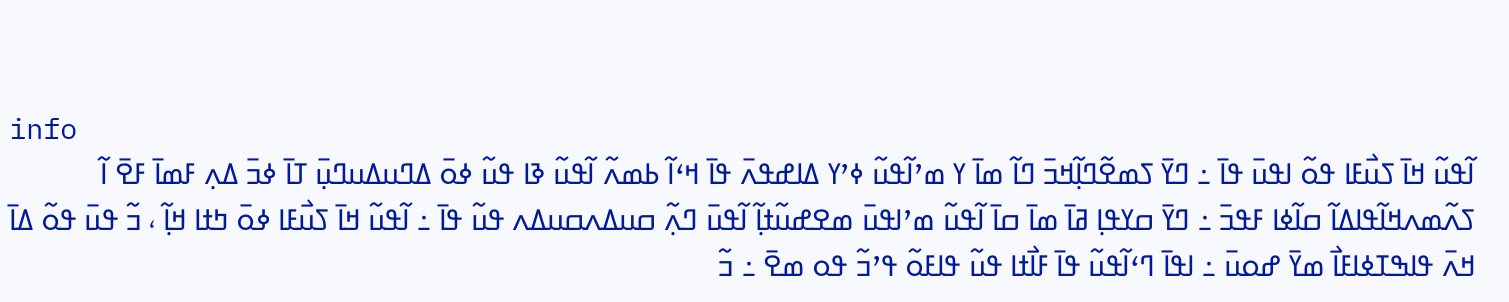info
ߊ߬ߟߎ߬ ߞߊ߫ ߖߎ߯ߓߊ ߟߋ߬ ߊߟߎ߫ ߟߊ߫ ߸ ߣߌ߫ ߖߘߐ߬ߣߊ߲߬ߞߏ߫ ߣߊ߬ ߘߊ߫ ߌ ߘߴߊ߬ߟߎ߬ ߦߴߌ ߡߊߝߟߍ߫ ߟߊ߫ ߞߵߊ߬ ߕߘߍ߬ ߊ߬ߟߎ߬ ߢߊ ߟߎ߬ ߦߋ߫ ߡߣߎߡߎߣߎ߲߫ ߠߊ߫ ߦߏ߫ ߡߍ߲ ߓߘߊ߫ ߓߐ߫ ߊ߬ ߖߍ߬ߘߍߞߊ߬ߟߊߡߊ߬ ߛߊ߬ߦߊ ߓߟߏ߫ ߸ ߣߌ߫ ߛߌߟߊ߲ ߥߊ߫ ߘߊ߫ ߛߊ߫ ߊ߬ߟߎ߬ ߘߴߊߟߎ߫ ߘߐߝߎ߬ߙߊ߲߬ ߊ߬ߟߎ߫ ߣߍ߲߬ ߛߎߡߍߛߎߡߍ ߟߎ߬ ߟߊ߫ ߸ ߊ߬ߟߎ߬ ߞߊ߫ ߖߎ߯ߓߊ ߦߋ߫ ߤߙߊ ߞߊ߲߬ ، ߏ߬ ߟߎ߫ ߟߋ߬ ߡߊ߫ ߞߍ߫ ߟߊߒߠߦߊߓߊ߯ ߘߌ߫ ߝߋߎ߫ ߸ ߊߟߊ߫ ߣߵߊ߬ߟߎ߬ ߟߊ߫ ߓߊ߯ߙߊ ߟߎ߬ ߟߊߓߋ߬ ߟߴߏ߬ ߟߋ ߘߐ߫ ߸ ߏ߬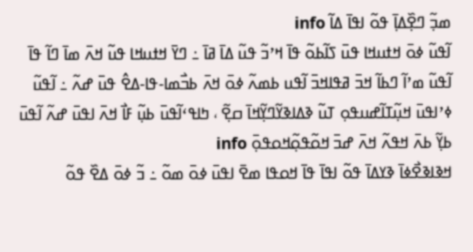ߘߏ߲߬ ߣߐ߲߰ߡߊ߲߫ ߟߋ߬ ߊߟߊ߫ ߡߊ߬ info
ߊ߬ߟߎ߬ ߦߋ߫ ߞߙߎߞߊ ߟߎ߫ ߖߊ߬ߕߋ߬ ߟߊ߫ ߞߴߏ߬ ߟߎ߬ ߡߊ߫ ߥߊ߫ ߸ ߣߌ߫ ߞߙߎߞߊ ߟߎ߬ ߞߍ߫ ߘߊ߫ ߣߊ߬ ߟߊ߫ ߊ߬ߟߎ߬ ߘߴߊ߬ ߣߕߊ߬ ߞߏ߫ ߥߟߊߞߏ߫ ߊ߬ߟߎ ߕߘߍ߬ ߦߋ߫ ߞߍ߫ ߕߏ߯ߘߊ-ߟߊ-ߡߐ߮ ߟߎ߫ ߝߍ߬ ߸ ߊ߬ߟߎ߬ ߦߴߊߟߎ߫ ߞߎ߲߬ߠߊ߬ߝߎߟߋ߲ ߠߎ߬ ߢߡߊߢߌ߬ߣߌ߲߬ߞߊ߫ ߛߐ߲߬ ، ߤߊߟߵߊ߬ߟߎ߫ ߕߎ߲߬ ߓߊ߯ ߞߍ߫ ߊߟߎ߫ ߝߍ߬ ߊ߬ߟߎ߫ ߕߌ߲߬ ߕߍ߫ ߞߟߍ߬ ߞߍ߫ ߝߏ߫ ߞߋ߬ߟߋ߲߬ߞߋߟߋ߲߫ info
ߞߢߊߢߐ߯ߦߊ߫ ߢߌߡߊ߫ ߟߋ߬ ߊߟߊ߫ ߟߊ߫ ߞߋߟߊ ߘߐ߫ ߊߟߎ߫ ߦߋ߫ ߘߋ߬ ߸ ߏ߬ ߦߋ߫ ߡߐ߰ ߟߋ߬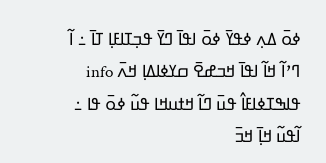ߦߋ߫ ߡߍ߲ ߦߟߌ߫ ߦߋ߫ ߊߟߊ߫ ߣߌ߫ ߟߏ߲ߠߊߓߊ߲ ߠߊ߫ ߸ ߊ߬ ߣߴߊ߬ ߞߊ߬ ߊߟߊ߫ ߞߏߝߐ߫ ߛߌߦߊߡߊ߲ ߞߍ߫ info
ߟߊߒߠߦߊߓߊ߮ ߟߎ߫ ߣߊ߬ ߞߙߎߞߊ ߟߎ߬ ߦߋ߫ ߟߊ ߸ ߊ߬ߟߎ߬ ߞߊ߲߫ ߞߏ߫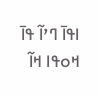ߊߟߊ߫ ߣߴߊ߬ ߟߊ߫ ߞߋߟߊ ߞߊ߬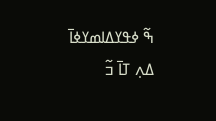ߒ߬ ߦߟߌߡߊߘߌߦߊ߫ ߡߍ߲ ߠߊ߫ ߏ߬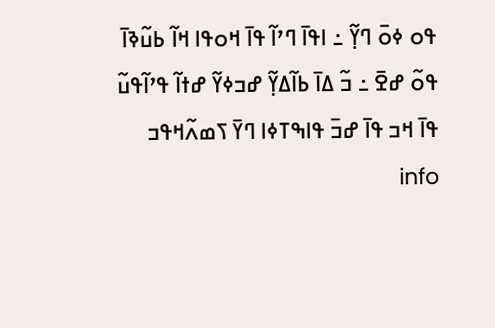ߟߋ ߦߋ߫ ߣߌ߲߬ ߸ ߊߟߊ߫ ߣߴߊ߬ ߟߊ߫ ߞߋߟߊ ߞߊ߬ ߕߎ߬ߢߊ߫ ߟߋ߬ ߝߐ߫ ߸ ߏ߬ ߡߊ߫ ߕߊ߬ߡߌ߲߬ ߝߏߦߌ߬ ߝߙߊ߬ ߟߴߊ߬ߟߎ߬ ߟߊ߫ ߞߏ ߟߊ߫ ߝߏ߫ ߟߊߒߠߦߊ ߣߌ߫ ߖߘߍ߬ߞߟߏ info